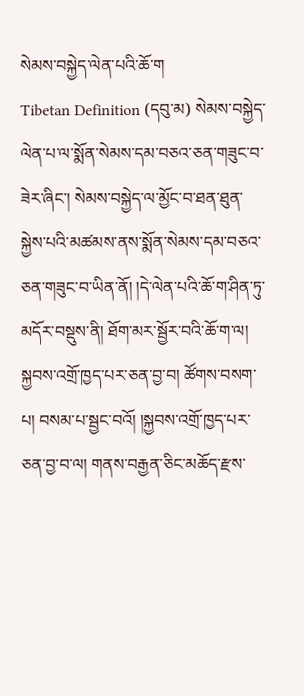སེམས་བསྐྱེད་ལེན་པའི་ཆོ་ག
Tibetan Definition (དབུ་མ) སེམས་བསྐྱེད་ལེན་པ་ལ་སྨོན་སེམས་དམ་བཅའ་ཅན་གཟུང་བ་ཟེར་ཞིང་། སེམས་བསྐྱེད་ལ་མྱོང་བ་ཐན་ཐུན་སྐྱེས་པའི་མཚམས་ནས་སྨོན་སེམས་དམ་བཅའ་ཅན་གཟུང་བ་ཡིན་ནོ། །དེ་ལེན་པའི་ཆོ་ག་ཤིན་ཏུ་མདོར་བསྡུས་ནི། ཐོག་མར་སྦྱོར་བའི་ཆོ་ག་ལ། སྐྱབས་འགྲོ་ཁྱད་པར་ཅན་བྱ་བ། ཚོགས་བསག་པ། བསམ་པ་སྦྱང་བའོ། །སྐྱབས་འགྲོ་ཁྱད་པར་ཅན་བྱ་བ་ལ། གནས་བརྒྱན་ཅིང་མཆོད་རྫས་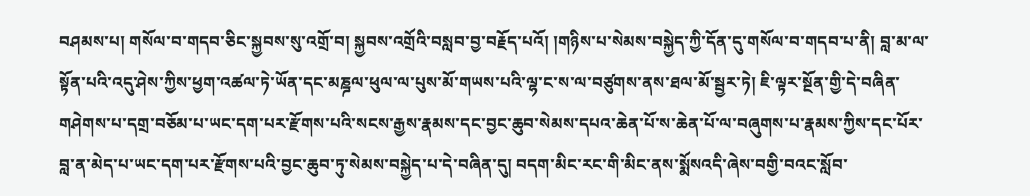བཤམས་པ། གསོལ་བ་གདབ་ཅིང་སྐྱབས་སུ་འགྲོ་བ། སྐྱབས་འགྲོའི་བསླབ་བྱ་བརྗོད་པའོ། །གཉིས་པ་སེམས་བསྐྱེད་ཀྱི་དོན་དུ་གསོལ་བ་གདབ་པ་ནི། བླ་མ་ལ་སྟོན་པའི་འདུ་ཤེས་ཀྱིས་ཕྱག་འཚལ་ཏེ་ཡོན་དང་མཎྜལ་ཕུལ་ལ་པུས་མོ་གཡས་པའི་ལྷ་ང་ས་ལ་བཙུགས་ནས་ཐལ་མོ་སྦྱར་ཏེ། ཇི་ལྟར་སྔོན་གྱི་དེ་བཞིན་གཤེགས་པ་དགྲ་བཅོམ་པ་ཡང་དག་པར་རྫོགས་པའི་སངས་རྒྱས་རྣམས་དང་བྱང་ཆུབ་སེམས་དཔའ་ཆེན་པོ་ས་ཆེན་པོ་ལ་བཞུགས་པ་རྣམས་ཀྱིས་དང་པོར་བླ་ན་མེད་པ་ཡང་དག་པར་རྫོགས་པའི་བྱང་ཆུབ་ཏུ་སེམས་བསྐྱེད་པ་དེ་བཞིན་དུ། བདག་མིང་རང་གི་མིང་ནས་སྨོསའདི་ཞེས་བགྱི་བའང་སློབ་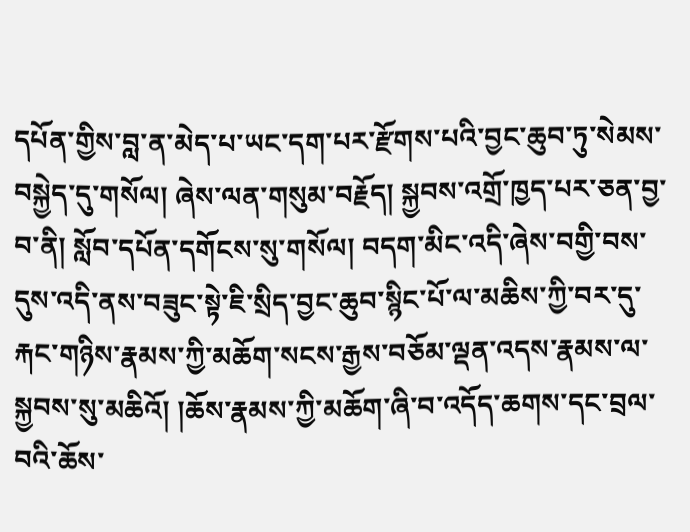དཔོན་གྱིས་བླ་ན་མེད་པ་ཡང་དག་པར་རྫོགས་པའི་བྱང་ཆུབ་ཏུ་སེམས་བསྐྱེད་དུ་གསོལ། ཞེས་ལན་གསུམ་བརྗོད། སྐྱབས་འགྲོ་ཁྱད་པར་ཅན་བྱ་བ་ནི། སློབ་དཔོན་དགོངས་སུ་གསོལ། བདག་མིང་འདི་ཞེས་བགྱི་བས་དུས་འདི་ནས་བཟུང་སྟེ་ཇི་སྲིད་བྱང་ཆུབ་སྙིང་པོ་ལ་མཆིས་ཀྱི་བར་དུ་རྐང་གཉིས་རྣམས་ཀྱི་མཆོག་སངས་རྒྱས་བཅོམ་ལྡན་འདས་རྣམས་ལ་སྐྱབས་སུ་མཆིའོ། །ཆོས་རྣམས་ཀྱི་མཆོག་ཞི་བ་འདོད་ཆགས་དང་བྲལ་བའི་ཆོས་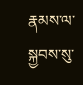རྣམས་ལ་སྐྱབས་སུ་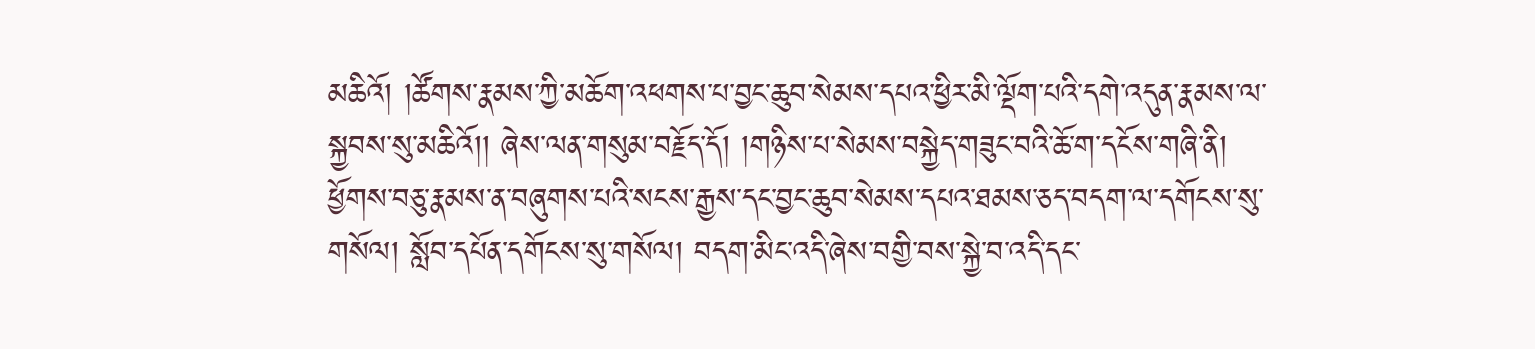མཆིའོ། །ཚོགས་རྣམས་ཀྱི་མཆོག་འཕགས་པ་བྱང་ཆུབ་སེམས་དཔའ་ཕྱིར་མི་ལྡོག་པའི་དགེ་འདུན་རྣམས་ལ་སྐྱབས་སུ་མཆིའོ།། ཞེས་ལན་གསུམ་བརྗོད་དོ། །གཉིས་པ་སེམས་བསྐྱེད་གཟུང་བའི་ཆོ་ག་དངོས་གཞི་ནི། ཕྱོགས་བཅུ་རྣམས་ན་བཞུགས་པའི་སངས་རྒྱས་དང་བྱང་ཆུབ་སེམས་དཔའ་ཐམས་ཅད་བདག་ལ་དགོངས་སུ་གསོལ། སློབ་དཔོན་དགོངས་སུ་གསོལ། བདག་མིང་འདི་ཞེས་བགྱི་བས་སྐྱེ་བ་འདི་དང་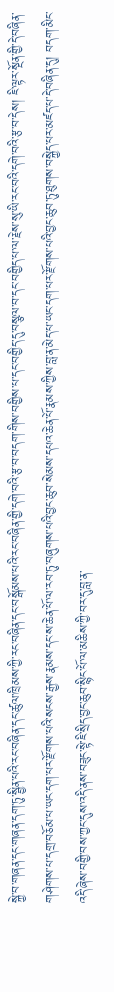སྐྱེ་བ་གཞན་དང་གཞན་དག་ཏུ་སྦྱིན་པའི་རང་བཞིན་དང་ཚུལ་ཁྲིམས་ཀྱི་རང་བཞིན་དང་བསྒོམས་པའི་རང་བཞིན་གྱི་དགེ་བའི་རྩ་བ་བདག་གིས་བགྱིས་པ་དང་བགྱིད་དུ་བསྩལ་བ་དང་བགྱིད་པ་ལ་རྗེས་སུ་ཡི་རང་བའི་དགེ་བའི་རྩ་བ་དེས། ཇི་ལྟར་སྔོན་གྱི་དེ་བཞིན་གཤེགས་པ་དགྲ་བཅོམ་པ་ཡང་དག་པར་རྫོགས་པའི་སངས་རྒྱས་རྣམས་དང་ས་ཆེན་པོ་ལ་རབ་ཏུ་བཞུགས་པའི་བྱང་ཆུབ་སེམས་དཔའ་ཆེན་པོ་རྣམས་ཀྱིས་བླ་ན་མེད་པ་ཡང་དག་པར་རྫོགས་པའི་བྱང་ཆུབ་ཏུ་ཐུགས་བསྐྱེད་པར་མཛད་པ་དེ་བཞིན་དུ། བདག་མིང་འདི་ཞེས་བགྱི་བས་ཀྱང་དུས་འདི་ནས་བཟུང་སྟེ་ཇི་སྲིད་བྱང་ཆུབ་སྙིང་པོ་ལ་མཆིས་ཀྱི་བར་དུ་བླ་ན་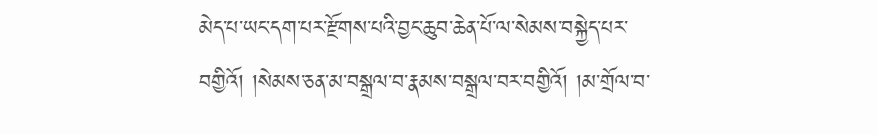མེད་པ་ཡང་དག་པར་རྫོགས་པའི་བྱང་ཆུབ་ཆེན་པོ་ལ་སེམས་བསྐྱེད་པར་བགྱིའོ། །སེམས་ཅན་མ་བསྒྲལ་བ་རྣམས་བསྒྲལ་བར་བགྱིའོ། །མ་གྲོལ་བ་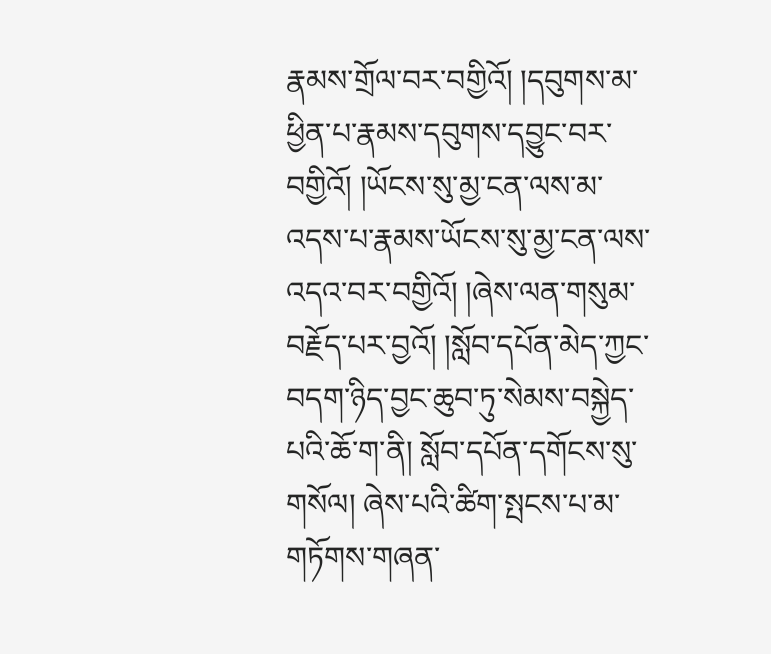རྣམས་གྲོལ་བར་བགྱིའོ། །དབུགས་མ་ཕྱིན་པ་རྣམས་དབུགས་དབྱུང་བར་བགྱིའོ། །ཡོངས་སུ་མྱ་ངན་ལས་མ་འདས་པ་རྣམས་ཡོངས་སུ་མྱ་ངན་ལས་འདའ་བར་བགྱིའོ། །ཞེས་ལན་གསུམ་བརྗོད་པར་བྱའོ། །སློབ་དཔོན་མེད་ཀྱང་བདག་ཉིད་བྱང་ཆུབ་ཏུ་སེམས་བསྐྱེད་པའི་ཆོ་ག་ནི། སློབ་དཔོན་དགོངས་སུ་གསོལ། ཞེས་པའི་ཚིག་སྤངས་པ་མ་གཏོགས་གཞན་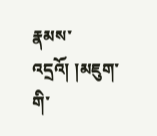རྣམས་འདྲའོ། །མཇུག་གི་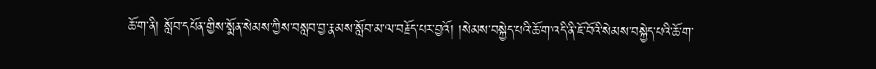ཆོ་ག་ནི། སློབ་དཔོན་གྱིས་སྨོན་སེམས་ཀྱིས་བསླབ་བྱ་རྣམས་སློབ་མ་ལ་བརྗོད་པར་བྱའོ། །སེམས་བསྐྱེད་པའི་ཆོ་ག་འདི་ནི་ཇོ་བོའི་སེམས་བསྐྱེད་པའི་ཆོ་ག་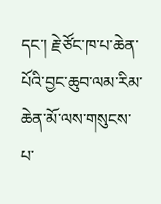དང་། རྗེ་ཙོང་ཁ་པ་ཆེན་པོའི་བྱང་ཆུབ་ལམ་རིམ་ཆེན་མོ་ལས་གསུངས་པ་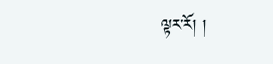ལྟར་རོ། །